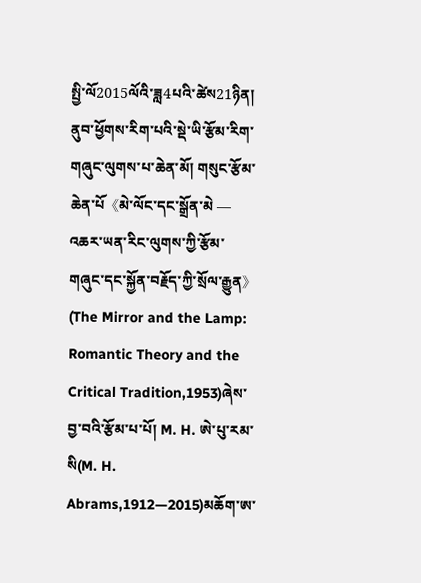སྤྱི་ལོ2015ལོའི་ཟླ4པའི་ཚེས21ཉིན། ནུབ་ཕྱོགས་རིག་པའི་སྡེ་ཡི་རྩོམ་རིག་གཞུང་ལུགས་པ་ཆེན་མོ། གསུང་རྩོམ་ཆེན་པོ《མེ་ལོང་དང་སྒྲོན་མེ — འཆར་ཡན་རིང་ལུགས་ཀྱི་རྩོམ་གཞུང་དང་སྐྱོན་བརྗོད་ཀྱི་སྲོལ་རྒྱུན》(The Mirror and the Lamp: Romantic Theory and the Critical Tradition,1953)ཞེས་བྱ་བའི་རྩོམ་པ་པོ། M. H. ཨེ་པུ་རམ་སི(M. H. Abrams,1912—2015)མཆོག་ཨ་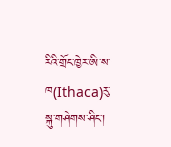རིའི་གྲོང་ཁྱེར་ཨི་ས་ཁ(Ithaca)རུ་སྐུ་གཤེགས་ཤིང་།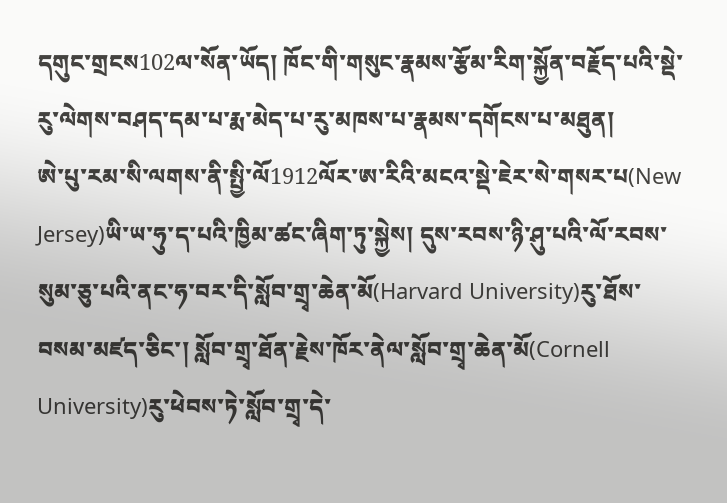དགུང་གྲངས102ལ་སོན་ཡོད། ཁོང་གི་གསུང་རྣམས་རྩོམ་རིག་སྐྱོན་བརྗོད་པའི་སྡེ་རུ་ལེགས་བཤད་དམ་པ་རྨ་མེད་པ་རུ་མཁས་པ་རྣམས་དགོངས་པ་མཐུན།
ཨེ་པུ་རམ་སི་ལགས་ནི་སྤྱི་ལོ1912ལོར་ཨ་རིའི་མངའ་སྡེ་ཇེར་སེ་གསར་པ(New Jersey)ཡི་ཡ་ཧུ་ད་པའི་ཁྱིམ་ཚང་ཞིག་ཏུ་སྐྱེས། དུས་རབས་ཉི་ཤུ་པའི་ལོ་རབས་སུམ་ཅུ་པའི་ནང་ཧ་བར་དི་སློབ་གྲྭ་ཆེན་མོ(Harvard University)རུ་ཐོས་བསམ་མཛད་ཅིང་། སློབ་གྲྭ་ཐོན་རྗེས་ཁོར་ནེལ་སློབ་གྲྭ་ཆེན་མོ(Cornell University)རུ་ཕེབས་ཏེ་སློབ་གྲྭ་དེ་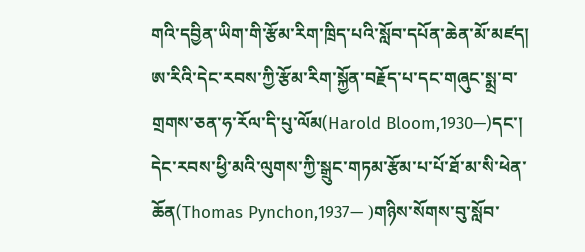གའི་དབྱིན་ཡིག་གི་རྩོམ་རིག་ཁྲིད་པའི་སློབ་དཔོན་ཆེན་མོ་མཛད། ཨ་རིའི་དེང་རབས་ཀྱི་རྩོམ་རིག་སྐྱོན་བརྗོད་པ་དང་གཞུང་སྨྲ་བ་གྲགས་ཅན་ཧ་རོལ་དི་པུ་ལོམ(Harold Bloom,1930—)དང་། དེང་རབས་ཕྱི་མའི་ལུགས་ཀྱི་སྒྲུང་གཏམ་རྩོམ་པ་པོ་ཐོ་མ་སི་ཕེན་ཆོན(Thomas Pynchon,1937— )གཉིས་སོགས་བུ་སློབ་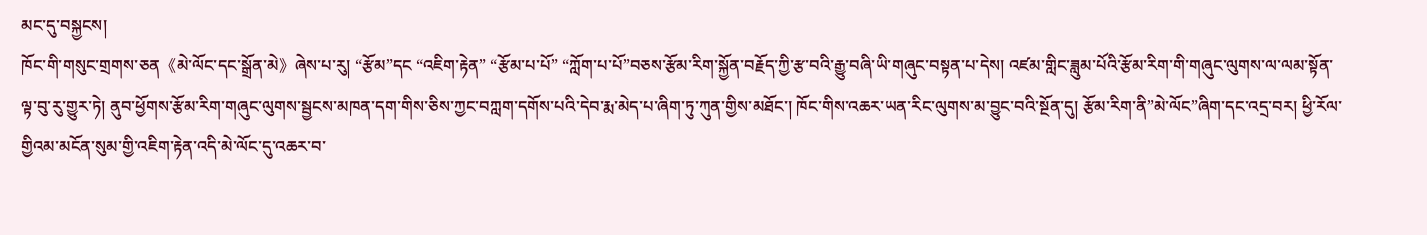མང་དུ་བསྐྱངས།
ཁོང་གི་གསུང་གྲགས་ཅན《མེ་ལོང་དང་སྒྲོན་མེ》ཞེས་པ་རུ། “རྩོམ”དང “འཇིག་རྟེན” “རྩོམ་པ་པོ” “ཀློག་པ་པོ”བཅས་རྩོམ་རིག་སྐྱོན་བརྗོད་ཀྱི་རྩ་བའི་རྒྱུ་བཞི་ཡི་གཞུང་བསྟན་པ་དེས། འཛམ་གླིང་ཟླུམ་པོའི་རྩོམ་རིག་གི་གཞུང་ལུགས་ལ་ལམ་སྟོན་ལྟ་བུ་རུ་གྱུར་ཏེ། ནུབ་ཕྱོགས་རྩོམ་རིག་གཞུང་ལུགས་སྦྱངས་མཁན་དག་གིས་ཅིས་ཀྱང་བཀླག་དགོས་པའི་དེབ་རྨ་མེད་པ་ཞིག་ཏུ་ཀུན་གྱིས་མཐོང་། ཁོང་གིས་འཆར་ཡན་རིང་ལུགས་མ་བྱུང་བའི་སྔོན་དུ། རྩོམ་རིག་ནི”མེ་ལོང”ཞིག་དང་འདྲ་བར། ཕྱི་རོལ་གྱིའམ་མངོན་སུམ་གྱི་འཇིག་རྟེན་འདི་མེ་ལོང་དུ་འཆར་བ་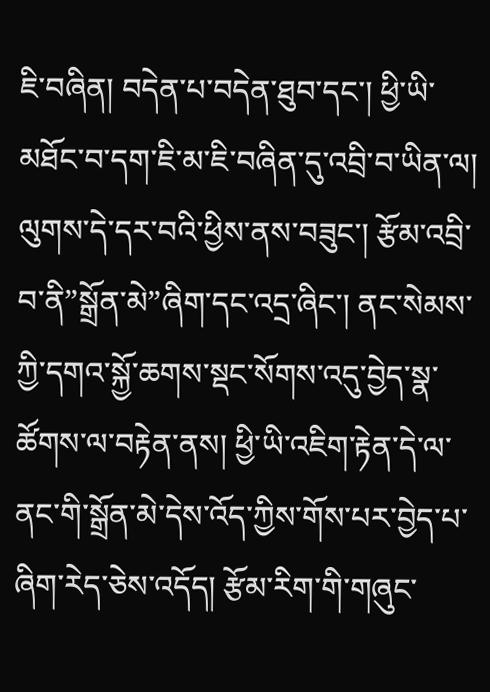ཇི་བཞིན། བདེན་པ་བདེན་ཐུབ་དང་། ཕྱི་ཡི་མཐོང་བ་དག་ཇི་མ་ཇི་བཞིན་དུ་འབྲི་བ་ཡིན་ལ། ལུགས་དེ་དར་བའི་ཕྱིས་ནས་བཟུང་། རྩོམ་འབྲི་བ་ནི”སྒྲོན་མེ”ཞིག་དང་འདྲ་ཞིང་། ནང་སེམས་ཀྱི་དགའ་སྐྱོ་ཆགས་སྡང་སོགས་འདུ་བྱེད་སྣ་ཚོགས་ལ་བརྟེན་ནས། ཕྱི་ཡི་འཇིག་རྟེན་དེ་ལ་ནང་གི་སྒྲོན་མེ་དེས་འོད་ཀྱིས་གོས་པར་བྱེད་པ་ཞིག་རེད་ཅེས་འདོད། རྩོམ་རིག་གི་གཞུང་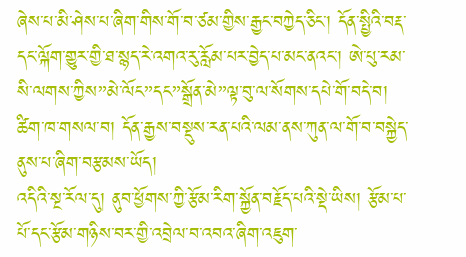ཞེས་པ་མི་ཤེས་པ་ཞིག་གིས་གོ་བ་ཙམ་གྱིས་རྒྱང་བཀྱེད་ཅིང་། དོན་སྤྱིའི་བརྡ་དང་ལྐོག་གྱུར་གྱི་ཐ་སྙད་རེ་འགའ་རུ་རློམ་པར་བྱེད་པ་མང་ནའང་། ཨེ་པུ་རམ་སི་ལགས་ཀྱིས”མེ་ལོང”དང”སྒྲོན་མེ”ལྟ་བུ་ལ་སོགས་དཔེ་གོ་བདེ་བ། ཚིག་ཁ་གསལ་བ། དོན་རྒྱས་བསྡུས་རན་པའི་ལམ་ནས་ཀུན་ལ་གོ་བ་བསྐྱེད་ནུས་པ་ཞིག་བརྩམས་ཡོད།
འདིའི་སྔ་རོལ་དུ། ནུབ་ཕྱོགས་ཀྱི་རྩོམ་རིག་སྐྱོན་བརྗོད་པའི་སྡེ་ཡིས། རྩོམ་པ་པོ་དང་རྩོམ་གཉིས་བར་གྱི་འབྲེལ་བ་འབའ་ཞིག་འཇུག་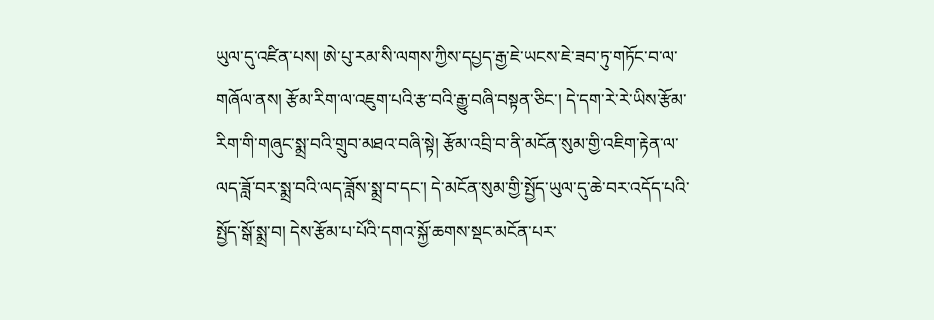ཡུལ་དུ་འཛིན་པས། ཨེ་པུ་རམ་སི་ལགས་ཀྱིས་དཔྱད་རྒྱ་ཇེ་ཡངས་ཇེ་ཟབ་ཏུ་གཏོང་བ་ལ་གཞོལ་ནས། རྩོམ་རིག་ལ་འཇུག་པའི་རྩ་བའི་རྒྱུ་བཞི་བསྟན་ཅིང་། དེ་དག་རེ་རེ་ཡིས་རྩོམ་རིག་གི་གཞུང་སྨྲ་བའི་གྲུབ་མཐའ་བཞི་སྟེ། རྩོམ་འབྲི་བ་ནི་མངོན་སུམ་གྱི་འཇིག་རྟེན་ལ་ལད་ཟློ་བར་སྨྲ་བའི་ལད་ཟློས་སྨྲ་བ་དང་། དེ་མངོན་སུམ་གྱི་སྤྱོད་ཡུལ་དུ་ཆེ་བར་འདོད་པའི་སྤྱོད་སྒོ་སྨྲ་བ། དེས་རྩོམ་པ་པོའི་དགའ་སྐྱོ་ཆགས་སྡང་མངོན་པར་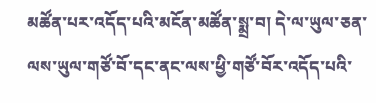མཚོན་པར་འདོད་པའི་མངོན་མཚོན་སྨྲ་བ། དེ་ལ་ཡུལ་ཅན་ལས་ཡུལ་གཙོ་བོ་དང་ནང་ལས་ཕྱི་གཙོ་བོར་འདོད་པའི་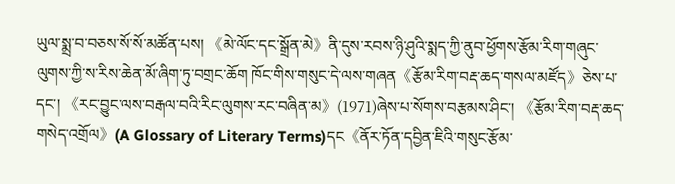ཡུལ་སྨྲ་བ་བཅས་སོ་སོ་མཚོན་པས། 《མེ་ལོང་དང་སྒྲོན་མེ》ནི་དུས་རབས་ཉི་ཤུའི་སྨད་ཀྱི་ནུབ་ཕྱོགས་རྩོམ་རིག་གཞུང་ལུགས་ཀྱི་ས་རིས་ཆེན་མོ་ཞིག་ཏུ་བགྲང་ཆོག ཁོང་གིས་གསུང་དེ་ལས་གཞན《རྩོམ་རིག་བརྡ་ཆད་གསལ་མཛོད》ཅེས་པ་དང་། 《རང་བྱུང་ལས་བརྒལ་བའི་རིང་ལུགས་རང་བཞིན་མ》(1971)ཞེས་པ་སོགས་བརྩམས་ཤིང་། 《རྩོམ་རིག་བརྡ་ཆད་གསེད་འགྲོལ》(A Glossary of Literary Terms)དང《ནོར་ཏོན་དབྱིན་ཇིའི་གསུང་རྩོམ་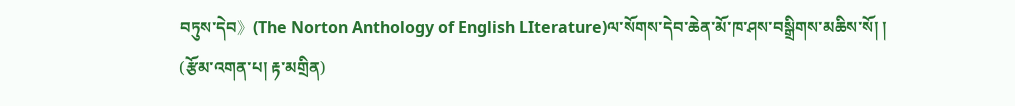བཏུས་དེབ》(The Norton Anthology of English LIterature)ལ་སོགས་དེབ་ཆེན་མོ་ཁ་ཤས་བསྒྲིགས་མཆིས་སོ། །
(རྩོམ་འགན་པ། རྟ་མགྲིན)